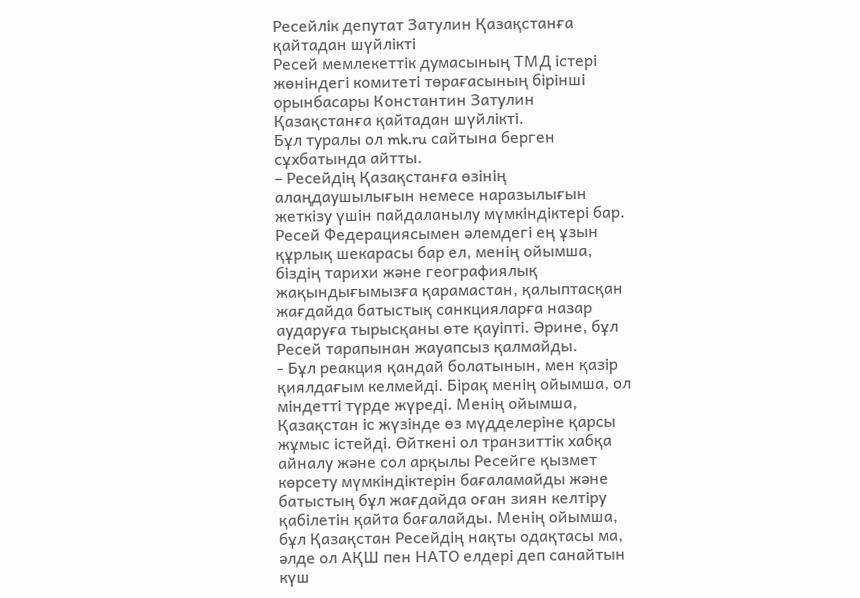Ресейлік депутат Затулин Қазақстанға қайтадан шүйлікті
Ресей мемлекеттік думасының ТМД істері жөніндегі комитеті төрағасының бірінші орынбасары Константин Затулин Қазақстанға қайтадан шүйлікті.
Бұл туралы ол mk.ru сайтына берген сұхбатында айтты.
– Ресейдің Қазақстанға өзінің алаңдаушылығын немесе наразылығын жеткізу үшін пайдаланылу мүмкіндіктері бар. Ресей Федерациясымен әлемдегі ең ұзын құрлық шекарасы бар ел, менің ойымша, біздің тарихи және географиялық жақындығымызға қарамастан, қалыптасқан жағдайда батыстық санкцияларға назар аударуға тырысқаны өте қауіпті. Әрине, бұл Ресей тарапынан жауапсыз қалмайды.
- Бұл реакция қандай болатынын, мен қазір қиялдағым келмейді. Бірақ менің ойымша, ол міндетті түрде жүреді. Менің ойымша, Қазақстан іс жүзінде өз мүдделеріне қарсы жұмыс істейді. Өйткені ол транзиттік хабқа айналу және сол арқылы Ресейге қызмет көрсету мүмкіндіктерін бағаламайды және батыстың бұл жағдайда оған зиян келтіру қабілетін қайта бағалайды. Менің ойымша, бұл Қазақстан Ресейдің нақты одақтасы ма, әлде ол АҚШ пен НАТО елдері деп санайтын күш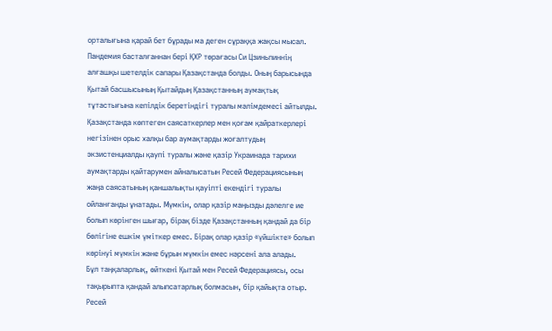орталығына қарай бет бұрады ма деген сұраққа жақсы мысал.
Пандемия басталғаннан бері ҚХР төрағасы Си Цзиньпиннің алғашқы шетелдік сапары Қазақстанда болды. Оның барысында Қытай басшысының Қытайдың Қазақстанның аумақтық тұтастығына кепілдік беретіндігі туралы мәлімдемесі айтылды.
Қазақстанда көптеген саясаткерлер мен қоғам қайраткерлері негізінен орыс халқы бар аумақтарды жоғалтудың экзистенциалды қаупі туралы және қазір Украинада тарихи аумақтарды қайтарумен айналысатын Ресей Федерациясының жаңа саясатының қаншалықты қауіпті екендігі туралы ойланғанды ұнатады. Мүмкін, олар қазір маңызды дәлелге ие болып көрінген шығар, бірақ бізде Қазақстанның қандай да бір бөлігіне ешкім үміткер емес. Бірақ олар қазір «үйшікте» болып көрінуі мүмкін және бұрын мүмкін емес нәрсені ала алады.
Бұл таңқаларлық, өйткені Қытай мен Ресей Федерациясы, осы тақырыпта қандай алыпсатарлық болмасын, бір қайықта отыр. Ресей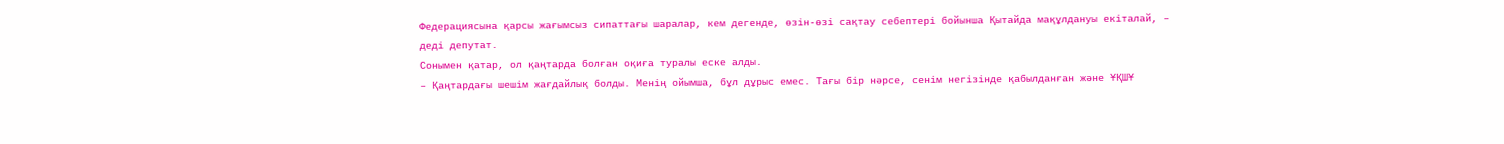Федерациясына қарсы жағымсыз сипаттағы шаралар, кем дегенде, өзін-өзі сақтау себептері бойынша Қытайда мақұлдануы екіталай, – деді депутат.
Сонымен қатар, ол қаңтарда болған оқиға туралы еске алды.
– Қаңтардағы шешім жағдайлық болды. Менің ойымша, бұл дұрыс емес. Тағы бір нәрсе, сенім негізінде қабылданған және ҰҚШҰ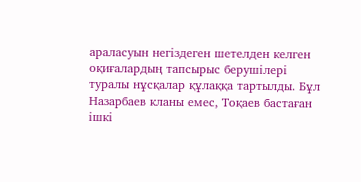араласуын негіздеген шетелден келген оқиғалардың тапсырыс берушілері туралы нұсқалар құлаққа тартылды. Бұл Назарбаев кланы емес, Тоқаев бастаған ішкі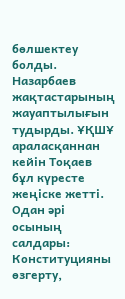бөлшектеу болды. Назарбаев жақтастарының жауаптылығын тудырды. ҰҚШҰ араласқаннан кейін Тоқаев бұл күресте жеңіске жетті.
Одан әрі осының салдары: Конституцияны өзгерту,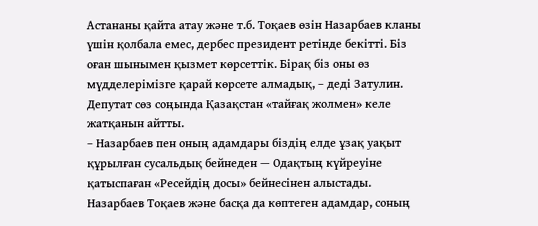Астананы қайта атау және т.б. Тоқаев өзін Назарбаев кланы үшін қолбала емес, дербес президент ретінде бекітті. Біз оған шынымен қызмет көрсеттік. Бірақ біз оны өз мүдделерімізге қарай көрсете алмадық, – деді Затулин.
Депутат сөз соңында Қазақстан «тайғақ жолмен» келе жатқанын айтты.
– Назарбаев пен оның адамдары біздің елде ұзақ уақыт құрылған сусальдық бейнеден — Одақтың күйреуіне қатыспаған «Ресейдің досы» бейнесінен алыстады.
Назарбаев Тоқаев және басқа да көптеген адамдар, соның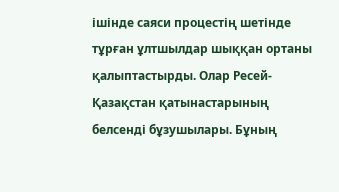ішінде саяси процестің шетінде тұрған ұлтшылдар шыққан ортаны қалыптастырды. Олар Ресей-Қазақстан қатынастарының белсенді бұзушылары. Бұның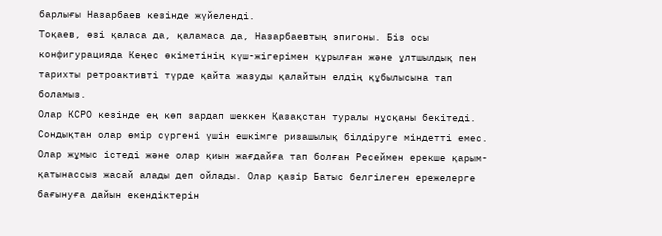барлығы Назарбаев кезінде жүйеленді.
Тоқаев, өзі қаласа да, қаламаса да, Назарбаевтың эпигоны. Біз осы конфигурацияда Кеңес өкіметінің күш-жігерімен құрылған және ұлтшылдық пен тарихты ретроактивті түрде қайта жазуды қалайтын елдің құбылысына тап боламыз.
Олар КСРО кезінде ең көп зардап шеккен Қазақстан туралы нұсқаны бекітеді. Сондықтан олар өмір сүргені үшін ешкімге ризашылық білдіруге міндетті емес. Олар жұмыс істеді және олар қиын жағдайға тап болған Ресеймен ерекше қарым-қатынассыз жасай алады деп ойлады. Олар қазір Батыс белгілеген ережелерге бағынуға дайын екендіктерін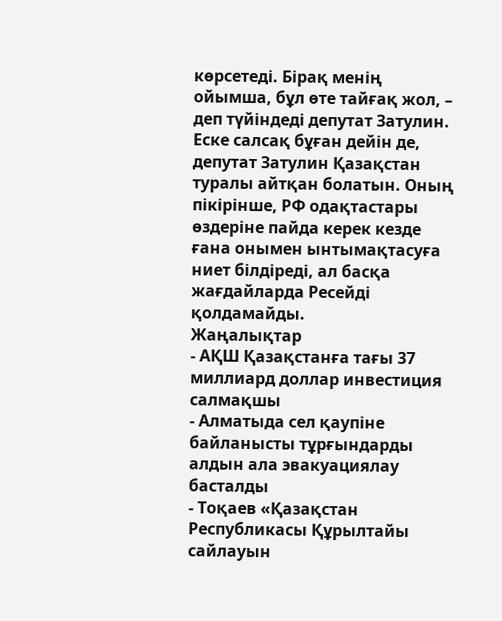көрсетеді. Бірақ менің ойымша, бұл өте тайғақ жол, – деп түйіндеді депутат Затулин.
Еске салсақ бұған дейін де, депутат Затулин Қазақстан туралы айтқан болатын. Оның пікірінше, РФ одақтастары өздеріне пайда керек кезде ғана онымен ынтымақтасуға ниет білдіреді, ал басқа жағдайларда Ресейді қолдамайды.
Жаңалықтар
- АҚШ Қазақстанға тағы 37 миллиард доллар инвестиция салмақшы
- Алматыда сел қаупіне байланысты тұрғындарды алдын ала эвакуациялау басталды
- Тоқаев «Қазақстан Республикасы Құрылтайы сайлауын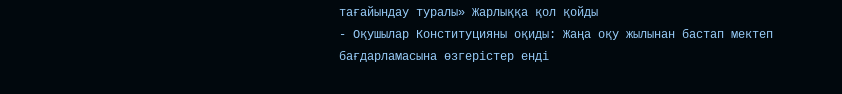тағайындау туралы» Жарлыққа қол қойды
- Оқушылар Конституцияны оқиды: Жаңа оқу жылынан бастап мектеп бағдарламасына өзгерістер енді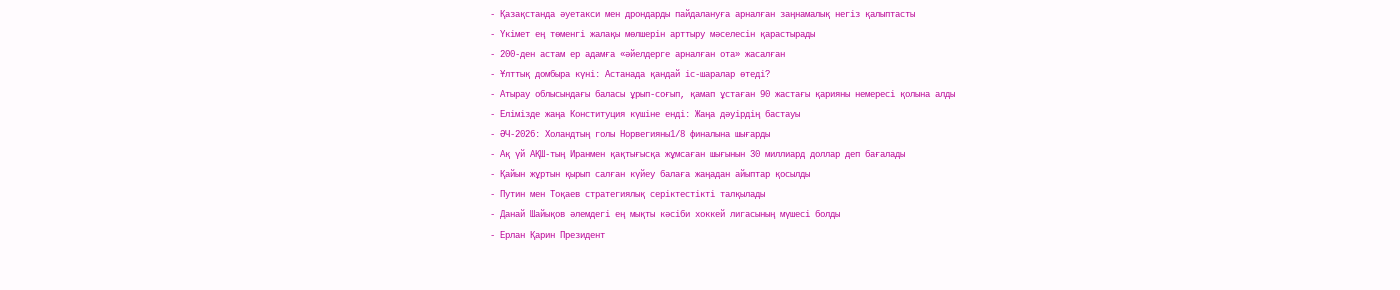- Қазақстанда әуетакси мен дрондарды пайдалануға арналған заңнамалық негіз қалыптасты
- Үкімет ең төменгі жалақы мөлшерін арттыру мәселесін қарастырады
- 200-ден астам ер адамға «әйелдерге арналған ота» жасалған
- Ұлттық домбыра күні: Астанада қандай іс-шаралар өтеді?
- Атырау облысындағы баласы ұрып-соғып, қамап ұстаған 90 жастағы қарияны немересі қолына алды
- Елімізде жаңа Конституция күшіне енді: Жаңа дәуірдің бастауы
- ӘЧ-2026: Холандтың голы Норвегияны1/8 финалына шығарды
- Ақ үй АҚШ-тың Иранмен қақтығысқа жұмсаған шығынын 30 миллиард доллар деп бағалады
- Қайын жұртын қырып салған күйеу балаға жаңадан айыптар қосылды
- Путин мен Тоқаев стратегиялық серіктестікті талқылады
- Данай Шайықов әлемдегі ең мықты кәсіби хоккей лигасының мүшесі болды
- Ерлан Қарин Президент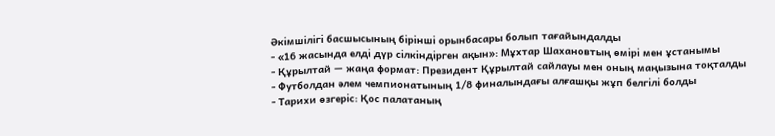Әкімшілігі басшысының бірінші орынбасары болып тағайындалды
- «16 жасында елді дүр сілкіндірген ақын»: Мұхтар Шахановтың өмірі мен ұстанымы
- Құрылтай — жаңа формат: Президент Құрылтай сайлауы мен оның маңызына тоқталды
- Футболдан әлем чемпионатының 1/8 финалындағы алғашқы жұп белгілі болды
- Тарихи өзгеріс: Қос палатаның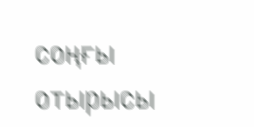соңғы отырысы